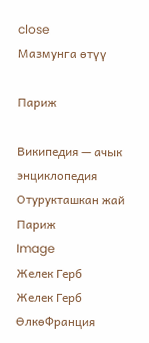close
Мазмунга өтүү

Париж

Википедия — ачык энциклопедия
Отурукташкан жай
Париж
Image
Желек Герб
Желек Герб
ӨлкөФранция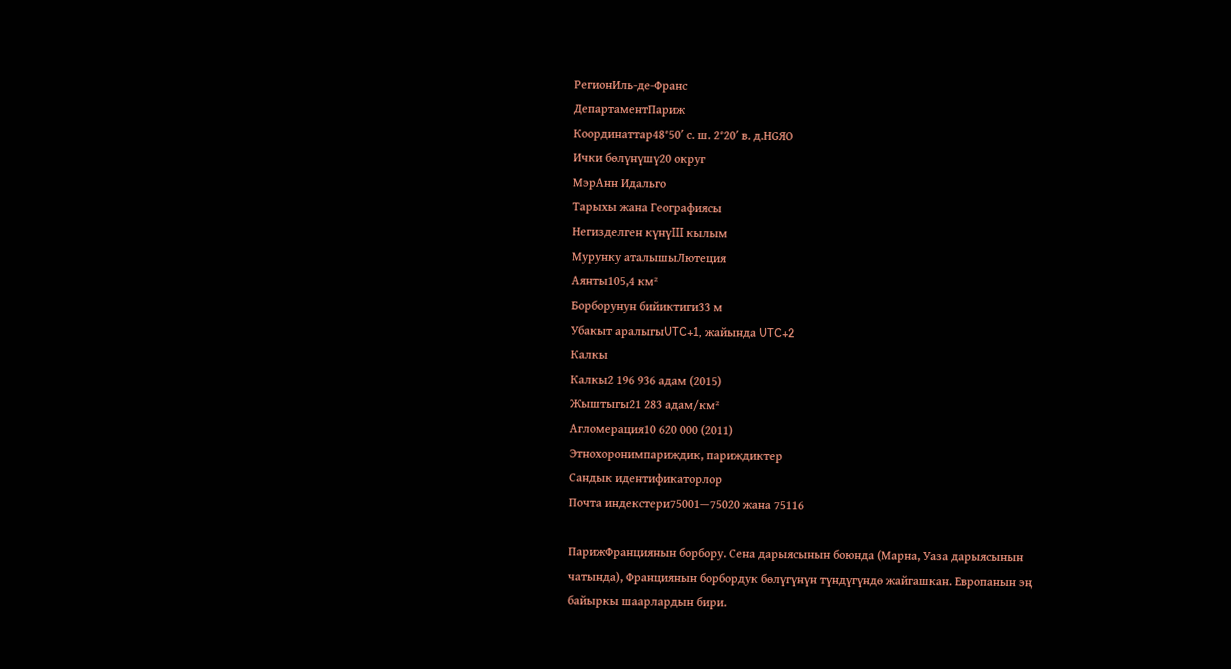РегионИль-де-Франс
ДепартаментПариж
Координаттар48°50′ с. ш. 2°20′ в. д.HGЯO
Ички бөлүнүшү20 округ
МэрАнн Идальго
Тарыхы жана Географиясы
Негизделген күнүIII кылым
Мурунку аталышыЛютеция
Аянты105,4 км²
Борборунун бийиктиги33 м
Убакыт аралыгыUTC+1, жайында UTC+2
Калкы
Калкы2 196 936 адам (2015)
Жыштыгы21 283 адам/км²
Агломерация10 620 000 (2011)
Этнохоронимпариждик, париждиктер
Сандык идентификаторлор
Почта индекстери75001—75020 жана 75116

ПарижФранциянын борбору. Сена дарыясынын боюнда (Марна, Уаза дарыясынын чатында), Франциянын борбордук бөлүгүнүн түндүгүндө жайгашкан. Европанын эң байыркы шаарлардын бири.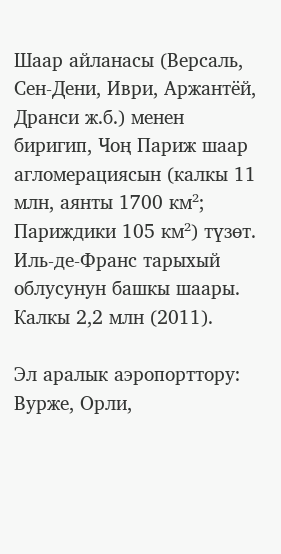Шаар айланасы (Версаль, Сен-Дени, Иври, Аржантёй, Дранси ж.б.) менен биригип, Чоң Париж шаар агломерациясын (калкы 11 млн, аянты 1700 км²; Париждики 105 км²) түзөт. Иль-де-Франс тарыхый облусунун башкы шаары. Калкы 2,2 млн (2011).

Эл аралык аэропорттору: Вурже, Орли,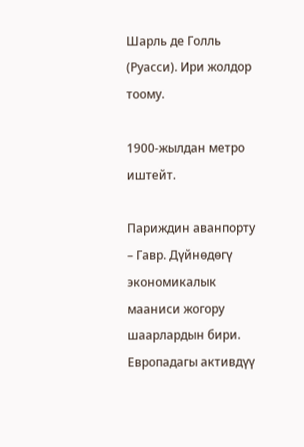Шарль де Голль (Руасси). Ири жолдор тоому.

1900-жылдан метро иштейт.

Париждин аванпорту – Гавр. Дүйнөдөгү экономикалык мааниси жогору шаарлардын бири. Европадагы активдүү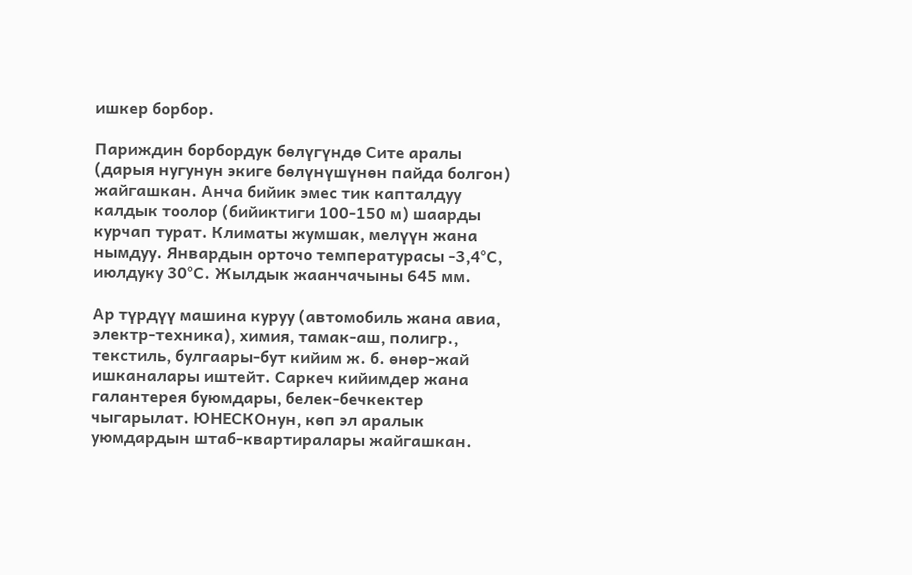ишкер борбор.

Париждин борбордук бөлүгүндө Сите аралы (дарыя нугунун экиге бөлүнүшүнөн пайда болгон) жайгашкан. Анча бийик эмес тик капталдуу калдык тоолор (бийиктиги 100-150 м) шаарды курчап турат. Климаты жумшак, мелүүн жана нымдуу. Январдын орточо температурасы -3,4°С, июлдуку 30°С. Жылдык жаанчачыны 645 мм.

Ар түрдүү машина куруу (автомобиль жана авиа, электр-техника), химия, тамак-аш, полигр., текстиль, булгаары-бут кийим ж. б. өнөр-жай ишканалары иштейт. Саркеч кийимдер жана галантерея буюмдары, белек-бечкектер чыгарылат. ЮНЕСКОнун, көп эл аралык уюмдардын штаб-квартиралары жайгашкан.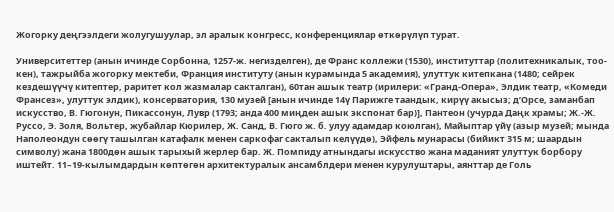Жогорку деңгээлдеги жолугушуулар, эл аралык конгресс, конференциялар өткөрүлүп турат.

Университеттер (анын ичинде Сорбонна, 1257-ж. негизделген), де Франс коллежи (1530), институттар (политехникалык, тоо-кен), тажрыйба жогорку мектеби, Франция институту (анын курамында 5 академия), улуттук китепкана (1480; сейрек кездешүүчү китептер, раритет кол жазмалар сакталган), 60тан ашык театр (ирилери: «Гранд-Опера», Элдик театр, «Комеди Франсез», улуттук элдик), консерватория, 130 музей [анын ичинде 14ү Парижге таандык, кирүү акысыз; д’Орсе, заманбап искусство, В. Гюгонун, Пикассонун, Лувр (1793; анда 400 миңден ашык экспонат бар)], Пантеон (учурда Даңк храмы; Ж.-Ж. Руссо, Э. Золя, Вольтер, жубайлар Кюрилер, Ж. Санд, В. Гюго ж. б. улуу адамдар коюлган), Майыптар үйү (азыр музей; мында Наполеондун сөөгү ташылган катафалк менен саркофаг сакталып келүүдө), Эйфель мунарасы (бийикт 315 м; шаардын символу) жана 1800дөн ашык тарыхый жерлер бар. Ж. Помпиду атнындагы искусство жана маданият улуттук борбору иштейт. 11–19-кылымдардын көптөгөн архитектуралык ансамблдери менен курулуштары, аянттар де Голь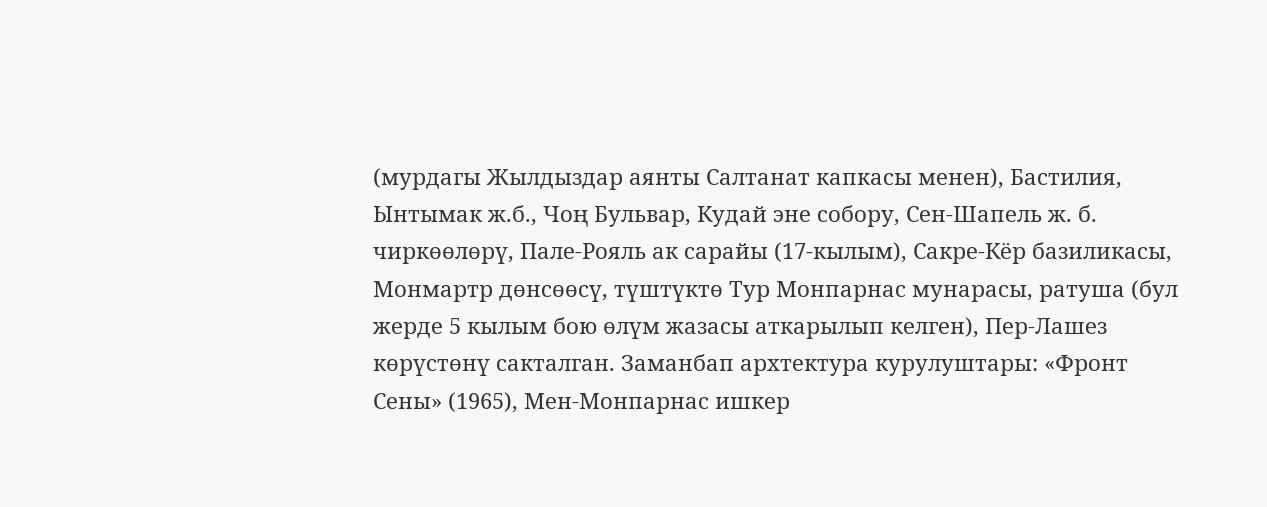(мурдагы Жылдыздар аянты Салтанат капкасы менен), Бастилия, Ынтымак ж.б., Чоң Бульвар, Кудай эне собору, Сен-Шапель ж. б. чиркөөлөрү, Пале-Рояль ак сарайы (17-кылым), Сакре-Кёр базиликасы, Монмартр дөнсөөсү, түштүктө Тур Монпарнас мунарасы, ратуша (бул жерде 5 кылым бою өлүм жазасы аткарылып келген), Пер-Лашез көрүстөнү сакталган. Заманбап архтектура курулуштары: «Фронт Сены» (1965), Мен-Монпарнас ишкер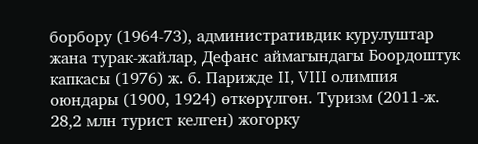борбору (1964-73), административдик курулуштар жана турак-жайлар, Дефанс аймагындагы Боордоштук капкасы (1976) ж. б. Парижде II, VIII олимпия оюндары (1900, 1924) өткөрүлгөн. Туризм (2011-ж. 28,2 млн турист келген) жогорку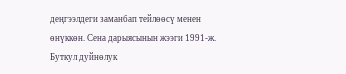деңгээлдеги заманбап тейлөөсү менен өнүккөн. Сена дарыясынын жээги 1991-ж. Буткул дуйнөлук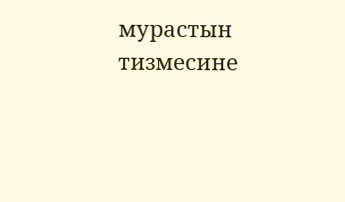мурастын тизмесине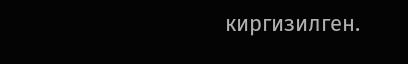киргизилген.